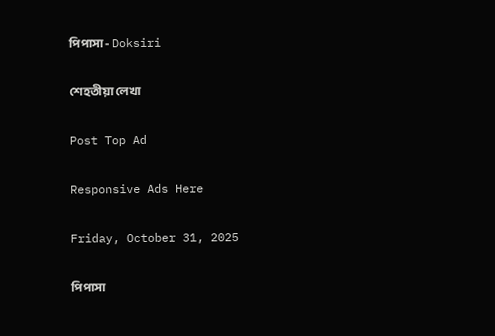পিপাসা - Doksiri

শেহতীয়া লেখা

Post Top Ad

Responsive Ads Here

Friday, October 31, 2025

পিপাসা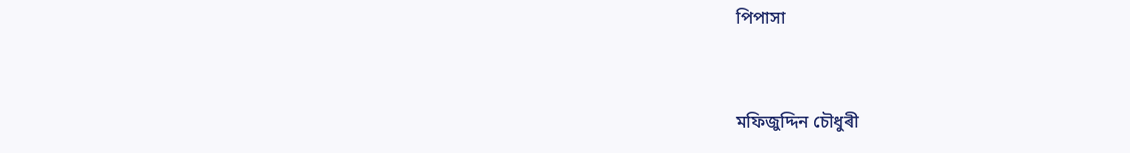পিপাসা


মফিজুদ্দিন চৌধুৰী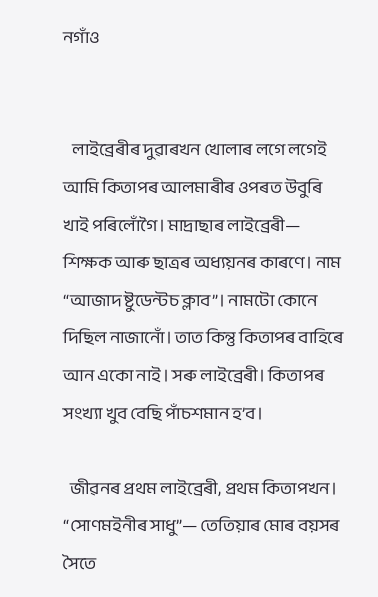নগাঁও


   লাইব্ৰেৰীৰ দুৱাৰখন খোলাৰ লগে লগেই আমি কিতাপৰ আলমাৰীৰ ওপৰত উবুৰি খাই পৰিলোঁগৈ। মাদ্ৰাছাৰ লাইব্ৰেৰী— শিক্ষক আৰু ছাত্ৰৰ অধ্যয়নৰ কাৰণে। নাম “আজাদ ষ্টুডেন্টচ ক্লাব”। নামটো কোনে দিছিল নাজানোঁ। তাত কিন্তু কিতাপৰ বাহিৰে আন একো নাই। সৰু লাইব্ৰেৰী। কিতাপৰ সংখ্যা খুব বেছি পাঁচশমান হ’ব।

  জীৱনৰ প্ৰথম লাইব্ৰেৰী, প্ৰথম কিতাপখন। “সোণমইনীৰ সাধু”— তেতিয়াৰ মোৰ বয়সৰ সৈতে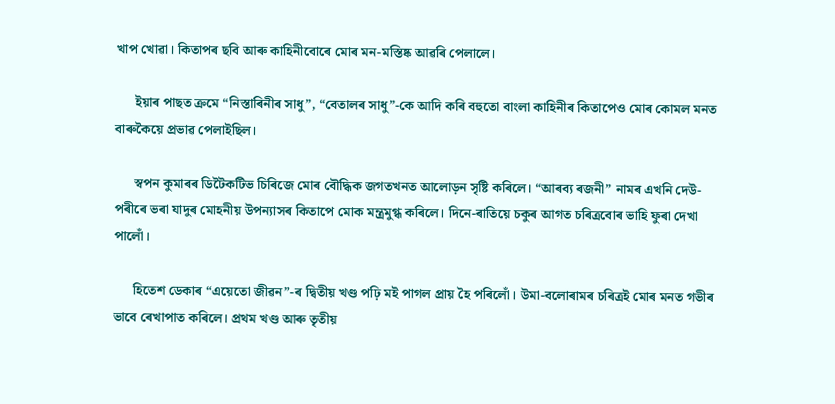খাপ খোৱা। কিতাপৰ ছবি আৰু কাহিনীবোৰে মোৰ মন-মস্তিষ্ক আৱৰি পেলালে।

      ইয়াৰ পাছত ক্ৰমে “নিস্তাৰিনীৰ সাধু”, “বেতালৰ সাধু”-কে আদি কৰি বহুতো বাংলা কাহিনীৰ কিতাপেও মোৰ কোমল মনত বাৰুকৈয়ে প্ৰভাৱ পেলাইছিল।

      স্বপন কুমাৰৰ ডিটৈকটিভ চিৰিজে মোৰ বৌদ্ধিক জগতখনত আলোড়ন সৃষ্টি কৰিলে। “আৰব্য ৰজনী” নামৰ এখনি দেউ-পৰীৰে ভৰা যাদুৰ মোহনীয় উপন্যাসৰ কিতাপে মোক মন্ত্ৰমুগ্ধ কৰিলে। দিনে-ৰাতিয়ে চকুৰ আগত চৰিত্ৰবোৰ ভাহি ফুৰা দেখা পালোঁ।

      হিতেশ ডেকাৰ “এয়েতো জীৱন”-ৰ দ্বিতীয় খণ্ড পঢ়ি মই পাগল প্ৰায় হৈ পৰিলোঁ। উমা-বলোৰামৰ চৰিত্ৰই মোৰ মনত গভীৰ ভাবে ৰেখাপাত কৰিলে। প্ৰথম খণ্ড আৰু তৃতীয়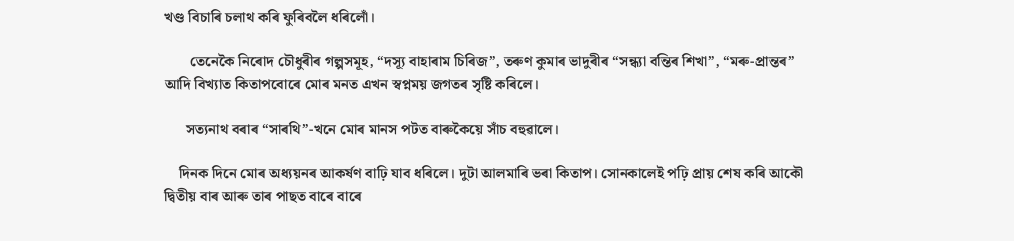খণ্ড বিচাৰি চলাথ কৰি ফুৰিবলৈ ধৰিলোঁ।

       তেনেকৈ নিৰোদ চৌধুৰীৰ গল্পসমূহ, “দস্যূ বাহাৰাম চিৰিজ”, তৰুণ কুমাৰ ভাদুৰীৰ “সন্ধ্যা বন্তিৰ শিখা”, “মৰু-প্ৰান্তৰ” আদি বিখ্যাত কিতাপবোৰে মোৰ মনত এখন স্বপ্নময় জগতৰ সৃষ্টি কৰিলে।

      সত্যনাথ বৰাৰ “সাৰথি”-খনে মোৰ মানস পটত বাৰুকৈয়ে সাঁচ বহুৱালে।

    দিনক দিনে মোৰ অধ্যয়নৰ আকৰ্ষণ বাঢ়ি যাব ধৰিলে। দুটা আলমাৰি ভৰা কিতাপ। সোনকালেই পঢ়ি প্ৰায় শেষ কৰি আকৌ দ্বিতীয় বাৰ আৰু তাৰ পাছত বাৰে বাৰে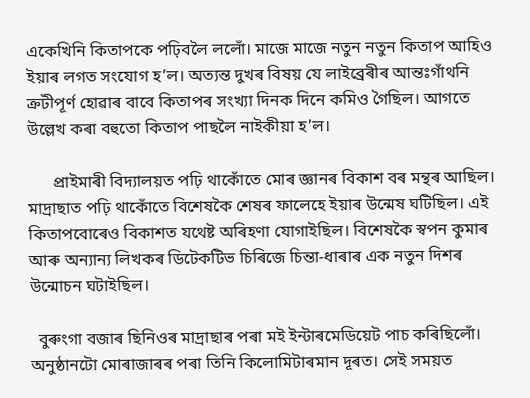একেখিনি কিতাপকে পঢ়িবলৈ ললোঁ। মাজে মাজে নতুন নতুন কিতাপ আহিও ইয়াৰ লগত সংযোগ হ’ল। অত্যন্ত দুখৰ বিষয় যে লাইব্ৰেৰীৰ আন্তঃগাঁথনি ক্ৰটীপূৰ্ণ হোৱাৰ বাবে কিতাপৰ সংখ্যা দিনক দিনে কমিও গৈছিল। আগতে উল্লেখ কৰা বহুতো কিতাপ পাছলৈ নাইকীয়া হ’ল।

      প্ৰাইমাৰী বিদ্যালয়ত পঢ়ি থাকোঁতে মোৰ জ্ঞানৰ বিকাশ বৰ মন্থৰ আছিল। মাদ্ৰাছাত পঢ়ি থাকোঁতে বিশেষকৈ শেষৰ ফালেহে ইয়াৰ উন্মেষ ঘটিছিল। এই কিতাপবোৰেও বিকাশত যথেষ্ট অৰিহণা যোগাইছিল। বিশেষকৈ স্বপন কুমাৰ আৰু অন্যান্য লিখকৰ ডিটেকটিভ চিৰিজে চিন্তা-ধাৰাৰ এক নতুন দিশৰ উন্মোচন ঘটাইছিল।

  বুৰুংগা বজাৰ ছিনিওৰ মাদ্ৰাছাৰ পৰা মই ইন্টাৰমেডিয়েট পাচ কৰিছিলোঁ। অনুষ্ঠানটো মোৰাজাৰৰ পৰা তিনি কিলোমিটাৰমান দূৰত। সেই সময়ত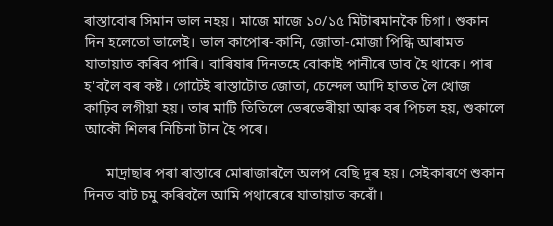ৰাস্তাবোৰ সিমান ভাল নহয়। মাজে মাজে ১০/১৫ মিটাৰমানকৈ চিগা। শুকান দিন হলেতো ভালেই। ভাল কাপোৰ-কানি, জোতা-মোজা পিন্ধি আৰামত যাতায়াত কৰিব পাৰি। বাৰিষাৰ দিনতহে বোকাই পানীৰে ডাব হৈ থাকে। পাৰ হ'বলৈ বৰ কষ্ট। গোটেই ৰাস্তাটোত জোতা, চেন্দেল আদি হাতত লৈ খোজ কাঢ়িব লগীয়া হয়। তাৰ মাটি তিতিলে ভেৰভেৰীয়া আৰু বৰ পিচল হয়, শুকালে আকৌ শিলৰ নিচিনা টান হৈ পৰে।

      মাদ্ৰাছাৰ পৰা ৰাস্তাৰে মোৰাজাৰলৈ অলপ বেছি দূৰ হয়। সেইকাৰণে শুকান দিনত বাট চমু কৰিবলৈ আমি পথাৰেৰে যাতায়াত কৰোঁ।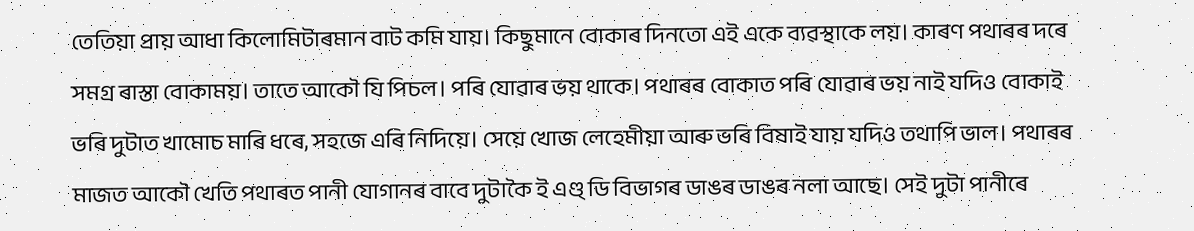তেতিয়া প্ৰায় আধা কিলোমিটাৰমান বাট কমি যায়। কিছুমানে বোকাৰ দিনতো এই একে ব্যৱস্থাকে লয়। কাৰণ পথাৰৰ দৰে সমগ্ৰ ৰাস্তা বোকাময়। তাতে আকৌ যি পিচল। পৰি যোৱাৰ ভয় থাকে। পথাৰৰ বোকাত পৰি যোৱাৰ ভয় নাই যদিও বোকাই ভৰি দুটাত খামোচ মাৰি ধৰে, সহজে এৰি নিদিয়ে। সেয়ে খোজ লেহেমীয়া আৰু ভৰি বিষাই যায় যদিও তথাপি ভাল। পথাৰৰ মাজত আকৌ খেতি পথাৰত পানী যোগানৰ বাবে দুটাকৈ ই এণ্ড্ ডি বিভাগৰ ডাঙৰ ডাঙৰ নলা আছে। সেই দুটা পানীৰে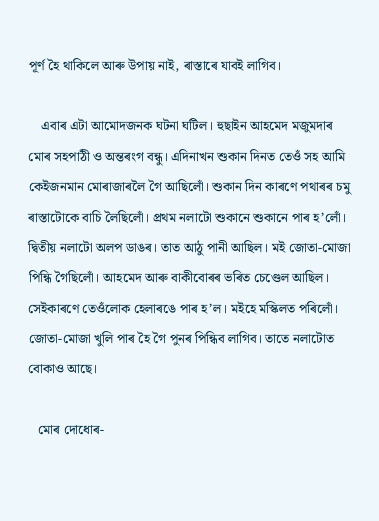পূৰ্ণ হৈ থাকিলে আৰু উপায় নাই, ৰাস্তাৰে যাবই লাগিব।

    এবাৰ এটা আমোদজনক ঘটনা ঘটিল। হুছাইন আহমেদ মজুমদাৰ মোৰ সহপাঠী ও অন্তৰংগ বন্ধু। এদিনাখন শুকান দিনত তেওঁ সহ আমি কেইজনমান মোৰাজাৰলৈ গৈ আছিলোঁ। শুকান দিন কাৰণে পথাৰৰ চমু ৰাস্তাটোকে বাচি লৈছিলোঁ। প্ৰথম নলাটো শুকানে শুকানে পাৰ হ’লোঁ। দ্বিতীয় নলাটো অলপ ডাঙৰ। তাত আঠু পানী আছিল। মই জোতা-মোজা পিন্ধি গৈছিলোঁ। আহমেদ আৰু বাকীবোৰৰ ভৰিত চেণ্ডেল আছিল। সেইকাৰণে তেওঁলোক হেলাৰঙে পাৰ হ’ল। মইহে মস্কিলত পৰিলোঁ। জোতা-মোজা খুলি পাৰ হৈ গৈ পুনৰ পিন্ধিব লাগিব। তাতে নলাটোত বোকাও আছে।

   মোৰ দোধোৰ-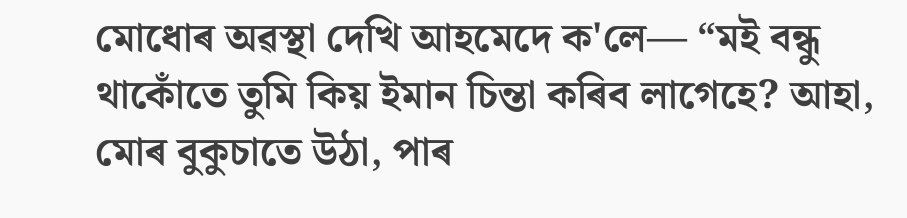মোধোৰ অৱস্থা দেখি আহমেদে ক'লে— “মই বন্ধু থাকোঁতে তুমি কিয় ইমান চিন্তা কৰিব লাগেহে? আহা, মোৰ বুকুচাতে উঠা, পাৰ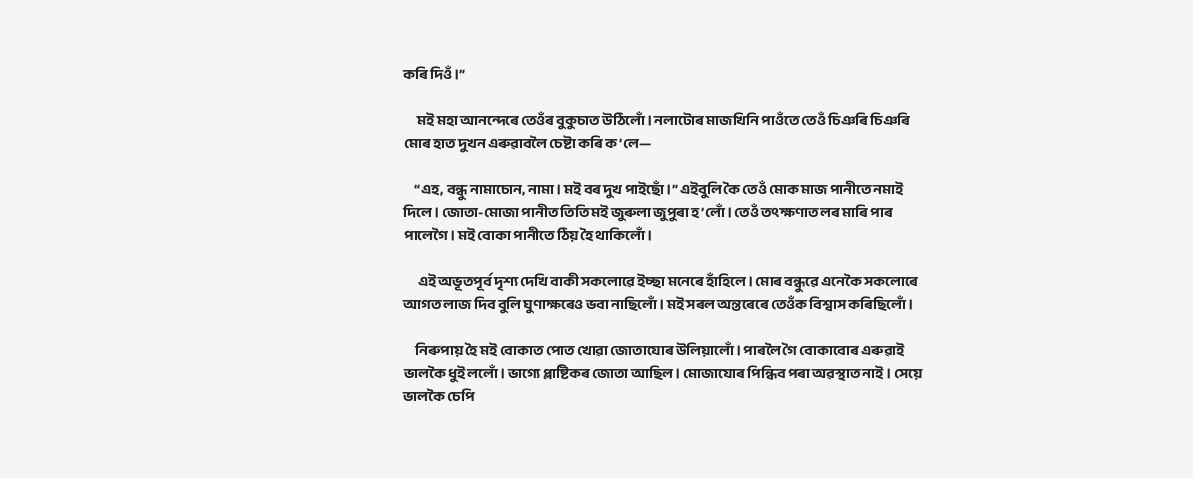কৰি দিওঁ।”

      মই মহা আনন্দেৰে তেওঁৰ বুকুচাত উঠিলোঁ। নলাটোৰ মাজখিনি পাওঁতে তেওঁ চিঞৰি চিঞৰি মোৰ হাত দুখন এৰুৱাবলৈ চেষ্টা কৰি ক’লে—

     “এহ, বন্ধু নামাচোন, নামা। মই বৰ দুখ পাইছোঁ।” এইবুলি কৈ তেওঁ মোক মাজ পানীতে নমাই দিলে। জোতা-মোজা পানীত তিতি মই জুৰুলা জুপুৰা হ’লোঁ। তেওঁ তৎক্ষণাত লৰ মাৰি পাৰ পালেগৈ। মই বোকা পানীতে ঠিয় হৈ থাকিলোঁ।

      এই অভূতপূৰ্ব দৃশ্য দেখি বাকী সকলোৱে ইচ্ছা মনেৰে হাঁহিলে। মোৰ বন্ধুৱে এনেকৈ সকলোৰে আগত লাজ দিব বুলি ঘুণাক্ষৰেও ভবা নাছিলোঁ। মই সৰল অন্তৰেৰে তেওঁক বিশ্বাস কৰিছিলোঁ।

     নিৰুপায় হৈ মই বোকাত পোত খোৱা জোতাযোৰ উলিয়ালোঁ। পাৰলৈ গৈ বোকাবোৰ এৰুৱাই ভালকৈ ধুই ললোঁ। ভাগ্যে প্লাষ্টিকৰ জোতা আছিল। মোজাযোৰ পিন্ধিব পৰা অৱস্থাত নাই। সেয়ে ভালকৈ চেপি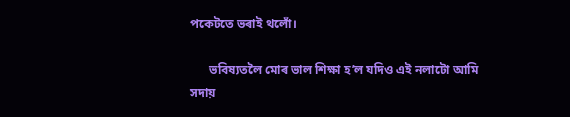পকেটতে ভৰাই থলোঁ।

      ভবিষ্যতলৈ মোৰ ভাল শিক্ষা হ’ল যদিও এই নলাটো আমি সদায়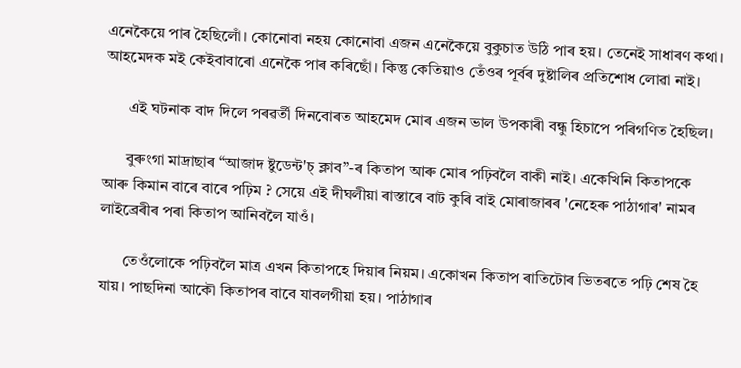এনেকৈয়ে পাৰ হৈছিলোঁ। কোনোবা নহয় কোনোবা এজন এনেকৈয়ে বুকুচাত উঠি পাৰ হয়। তেনেই সাধাৰণ কথা। আহমেদক মই কেইবাবাৰো এনেকৈ পাৰ কৰিছোঁ। কিন্তু কেতিয়াও তেঁওৰ পূৰ্বৰ দুষ্টালিৰ প্ৰতিশোধ লোৱা নাই।

      এই ঘটনাক বাদ দিলে পৰৱৰ্তী দিনবোৰত আহমেদ মোৰ এজন ভাল উপকাৰী বন্ধু হিচাপে পৰিগণিত হৈছিল।

      বুৰুংগা মাদ্ৰাছাৰ “আজাদ ষ্টুডেন্ট'চ্ ক্লাব”-ৰ কিতাপ আৰু মোৰ পঢ়িবলৈ বাকী নাই। একেখিনি কিতাপকে আৰু কিমান বাৰে বাৰে পঢ়িম ? সেয়ে এই দীঘলীয়া ৰাস্তাৰে বাট কুৰি বাই মোৰাজাৰৰ 'নেহেৰু পাঠাগাৰ' নামৰ  লাইব্ৰেৰীৰ পৰা কিতাপ আনিবলৈ যাওঁ।

      তেওঁলোকে পঢ়িবলৈ মাত্ৰ এখন কিতাপহে দিয়াৰ নিয়ম। একোখন কিতাপ ৰাতিটোৰ ভিতৰতে পঢ়ি শেষ হৈ যায়। পাছদিনা আকৌ কিতাপৰ বাবে যাবলগীয়া হয়। পাঠাগাৰ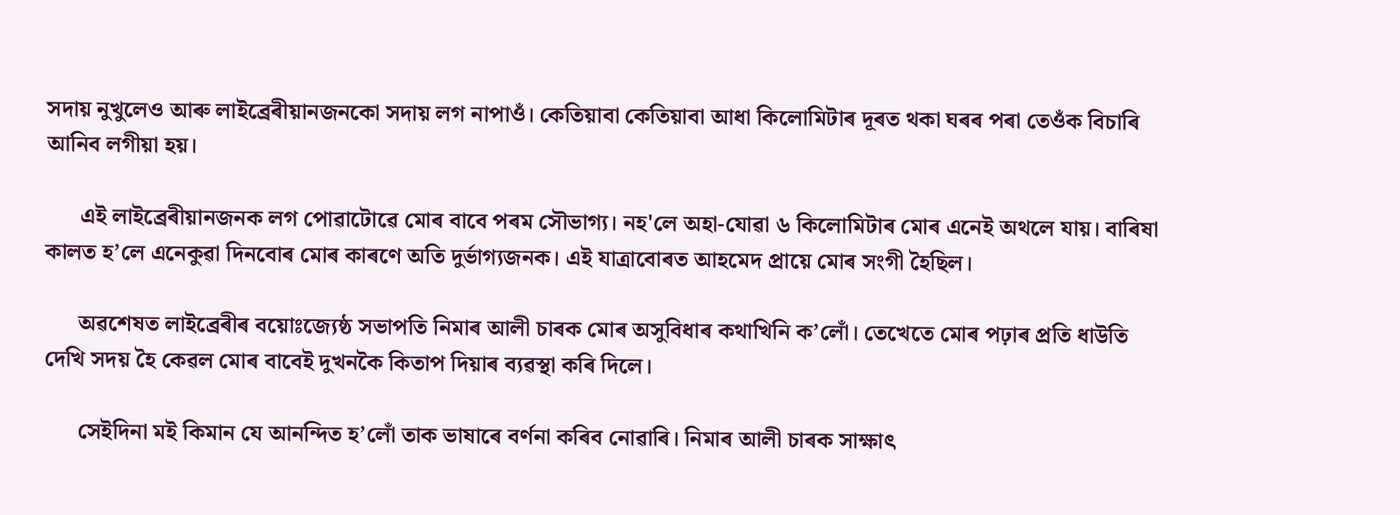সদায় নুখুলেও আৰু লাইব্ৰেৰীয়ানজনকো সদায় লগ নাপাওঁ। কেতিয়াবা কেতিয়াবা আধা কিলোমিটাৰ দূৰত থকা ঘৰৰ পৰা তেওঁক বিচাৰি আনিব লগীয়া হয়।

      এই লাইব্ৰেৰীয়ানজনক লগ পোৱাটোৱে মোৰ বাবে পৰম সৌভাগ্য। নহ'লে অহা-যোৱা ৬ কিলোমিটাৰ মোৰ এনেই অথলে যায়। বাৰিষা কালত হ’লে এনেকুৱা দিনবোৰ মোৰ কাৰণে অতি দুৰ্ভাগ্যজনক। এই যাত্ৰাবোৰত আহমেদ প্ৰায়ে মোৰ সংগী হৈছিল।

      অৱশেষত লাইব্ৰেৰীৰ বয়োঃজ্যেষ্ঠ সভাপতি নিমাৰ আলী চাৰক মোৰ অসুবিধাৰ কথাখিনি ক’লোঁ। তেখেতে মোৰ পঢ়াৰ প্ৰতি ধাউতি দেখি সদয় হৈ কেৱল মোৰ বাবেই দুখনকৈ কিতাপ দিয়াৰ ব্যৱস্থা কৰি দিলে।

      সেইদিনা মই কিমান যে আনন্দিত হ’লোঁ তাক ভাষাৰে বৰ্ণনা কৰিব নোৱাৰি। নিমাৰ আলী চাৰক সাক্ষাৎ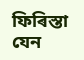ফিৰিস্তা যেন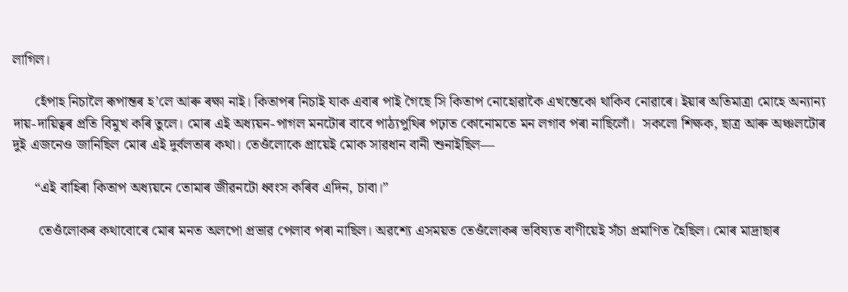লাগিল।

      হেঁপাহ নিচালৈ ৰূপান্তৰ হ’লে আৰু ৰক্ষা নাই। কিতাপৰ নিচাই যাক এবাৰ পাই গৈছে সি কিতাপ নোহোৱাকৈ এখন্তেকো থাকিব নোৱাৰে। ইয়াৰ অতিমাত্ৰা মোহে অন্যান্য দায়-দায়িত্বৰ প্ৰতি বিমুখ কৰি তুলে। মোৰ এই অধ্যয়ন-পাগল মনটোৰ বাবে পাঠ্যপুথিৰ পঢ়াত কোনোমতে মন লগাব পৰা নাছিলোঁ।  সকলো শিক্ষক, ছাত্ৰ আৰু অঞ্চলটোৰ দুই এজনেও জানিছিল মোৰ এই দুৰ্বলতাৰ কথা। তেওঁলোকে প্ৰায়েই মোক সাৱধান বানী শুনাইছিল—

      “এই বাহিৰা কিতাপ অধ্যয়নে তোমাৰ জীৱনটো ধ্বংস কৰিব এদিন, চাবা।”

       তেওঁলোকৰ কথাবোৰে মোৰ মনত অলপো প্ৰভাৱ পেলাব পৰা নাছিল। অৱশ্যে এসময়ত তেওঁলোকৰ ভবিষ্যত বাণীয়েই সঁচা প্ৰমাণিত হৈছিল। মোৰ মাদ্ৰাছাৰ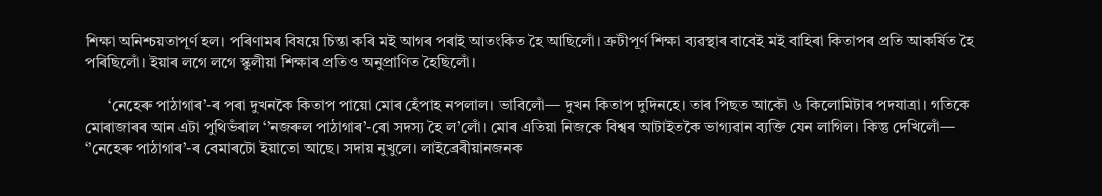শিক্ষা অনিশ্চয়তাপূৰ্ণ হল। পৰিণামৰ বিষয়ে চিন্তা কৰি মই আগৰ পৰাই আতংকিত হৈ আছিলোঁ। ক্ৰটীপূৰ্ণ শিক্ষা ব্যৱস্থাৰ বাবেই মই বাহিৰা কিতাপৰ প্ৰতি আকৰ্ষিত হৈ পৰিছিলোঁ। ইয়াৰ লগে লগে স্কুলীয়া শিক্ষাৰ প্ৰতিও অনুপ্ৰাণিত হৈছিলোঁ।

      ‘নেহেৰু পাঠাগাৰ’-ৰ পৰা দুখনকৈ কিতাপ পায়ো মোৰ হেঁপাহ নপলাল। ভাবিলোঁ— দুখন কিতাপ দুদিনহে। তাৰ পিছত আকৌ ৬ কিলোমিটাৰ পদযাত্ৰা। গতিকে মোৰাজাৰৰ আন এটা পুথিভঁৰাল ‘’নজৰুল পাঠাগাৰ’-ৰো সদস্য হৈ ল’লোঁ। মোৰ এতিয়া নিজকে বিশ্বৰ আটাইতকৈ ভাগ্যৱান ব্যক্তি যেন লাগিল। কিন্তু দেখিলোঁ— ‘’নেহেৰু পাঠাগাৰ’-ৰ বেমাৰটো ইয়াতো আছে। সদায় নুখুলে। লাইব্ৰেৰীয়ানজনক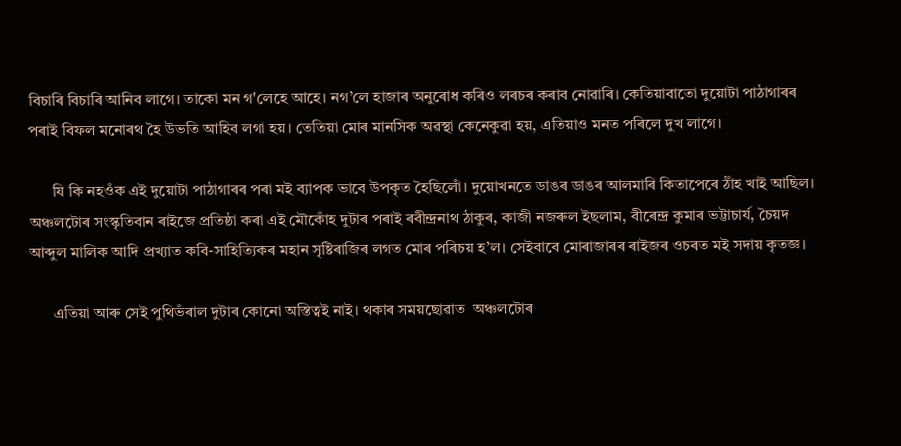বিচাৰি বিচাৰি আনিব লাগে। তাকো মন গ'লেহে আহে। নগ’লে হাজাৰ অনুৰোধ কৰিও লৰচৰ কৰাব নোৱাৰি। কেতিয়াবাতো দুয়োটা পাঠাগাৰৰ পৰাই বিফল মনোৰথ হৈ উভতি আহিব লগা হয়। তেতিয়া মোৰ মানসিক অৱস্থা কেনেকুৱা হয়, এতিয়াও মনত পৰিলে দুখ লাগে।

      যি কি নহওঁক এই দুয়োটা পাঠাগাৰৰ পৰা মই ব্যাপক ভাবে উপকৃত হৈছিলোঁ। দুয়োখনতে ডাঙৰ ডাঙৰ আলমাৰি কিতাপেৰে ঠাঁহ খাই আছিল। অঞ্চলটোৰ সংস্কৃতিবান ৰাইজে প্ৰতিষ্ঠা কৰা এই মৌকোঁহ দুটাৰ পৰাই ৰবীন্দ্ৰনাথ ঠাকুৰ, কাজী নজৰুল ইছলাম, বীৰেন্দ্ৰ কুমাৰ ভট্টাচাৰ্য, চৈয়দ আব্দুল মালিক আদি প্ৰখ্যাত কবি-সাহিত্যিকৰ মহান সৃষ্টিৰাজিৰ লগত মোৰ পৰিচয় হ’ল। সেইবাবে মোৰাজাৰৰ ৰাইজৰ ওচৰত মই সদায় কৃতজ্ঞ।

      এতিয়া আৰু সেই পুথিভঁৰাল দুটাৰ কোনো অস্তিত্বই নাই। থকাৰ সময়ছোৱাত  অঞ্চলটোৰ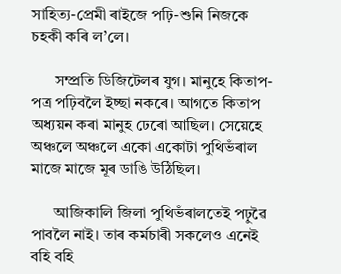সাহিত্য-প্ৰেমী ৰাইজে পঢ়ি-শুনি নিজকে চহকী কৰি ল’লে।

      সম্প্ৰতি ডিজিটেলৰ যুগ। মানুহে কিতাপ-পত্ৰ পঢ়িবলৈ ইচ্ছা নকৰে। আগতে কিতাপ অধ্যয়ন কৰা মানুহ ঢেৰো আছিল। সেয়েহে অঞ্চলে অঞ্চলে একো একোটা পুথিভঁৰাল মাজে মাজে মূৰ ডাঙি উঠিছিল।

      আজিকালি জিলা পুথিভঁৰালতেই পঢ়ুৱৈ পাবলৈ নাই। তাৰ কৰ্মচাৰী সকলেও এনেই বহি বহি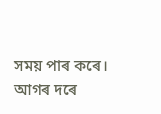সময় পাৰ কৰে। আগৰ দৰে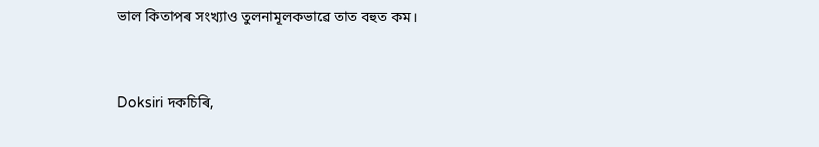ভাল কিতাপৰ সংখ্যাও তুলনামূলকভাৱে তাত বহুত কম।


Doksiri দকচিৰি,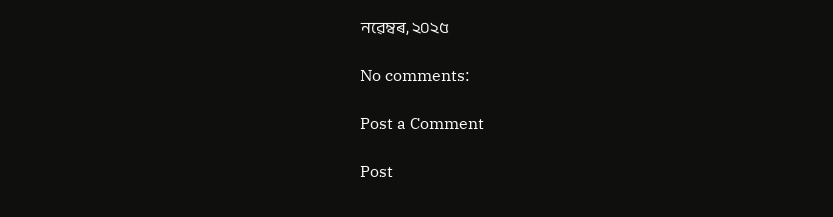নৱেম্বৰ, ২০২৫

No comments:

Post a Comment

Post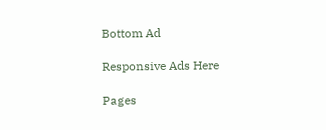Bottom Ad

Responsive Ads Here

Pages